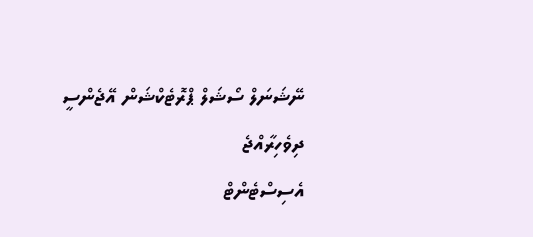ނޭޝަނަލް ސޯޝަލް ޕްރޮޓެކްޝަން އޭޖެންސީ
ދިވެހިރާއްޖެ
އެސިސްޓެންޓް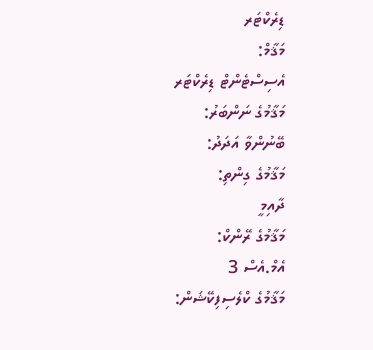ޑިރެކްޓަރ
މަޤާމް:
އެސިސްޓެންޓް ޑިރެކްޓަރ
މަޤާމުގެ ނަންބަރު:
ބޭނުންވާ އަދަދު:
މަޤާމުގެ ގިންތި:
ދާއިމީ
މަޤާމުގެ ރޭންކް:
އެމް.އެސް 3
މަޤާމުގެ ކްލެސިފިކޭޝަން: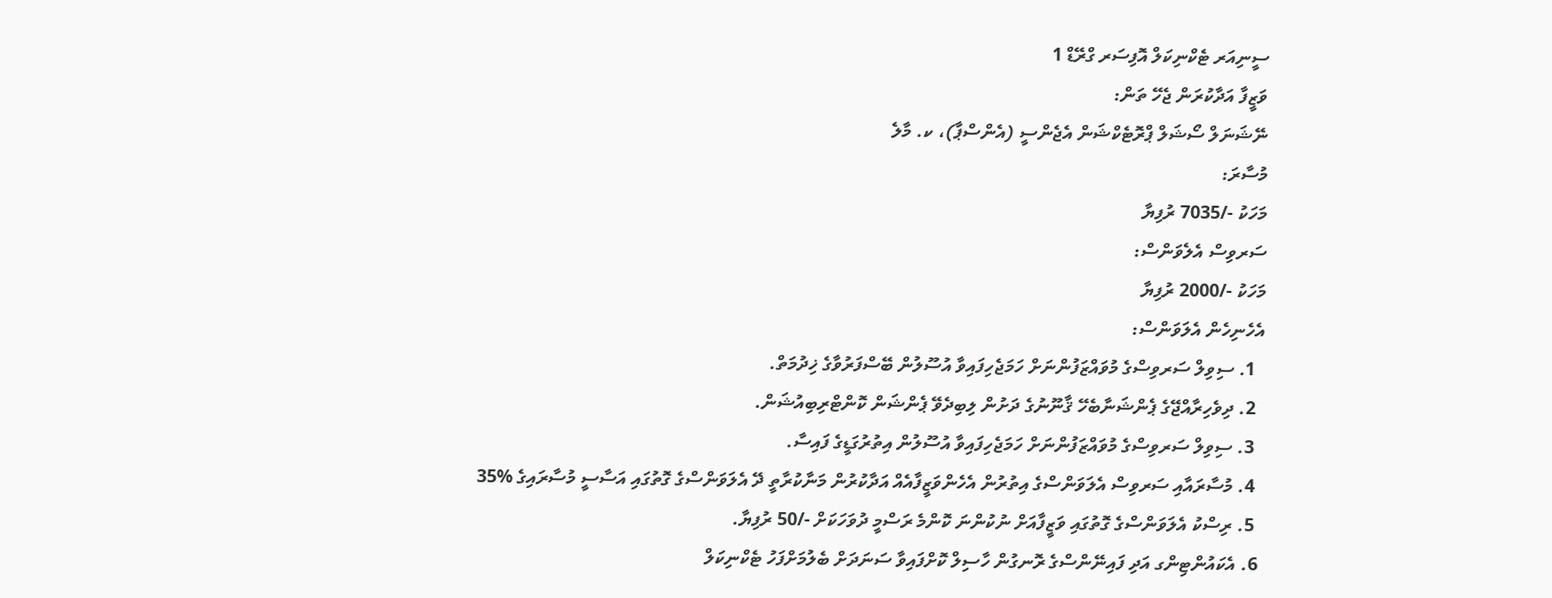ސީނިއަރ ޓެކްނިކަލް އޮފިސަރ ގްރޭޑް 1
ވަޒީފާ އަދާކުރަން ޖެހޭ ތަން:
ނޭޝަނަލް ސޯޝަލް ޕްރޮޓެކްޝަން އެޖެންސީ (އެންސްޕާ)، ކ. މާލެ
މުސާރަ:
މަހަކު -/7035 ރުފިޔާ
ސަރވިސް އެލެވަންސް:
މަހަކު -/2000 ރުފިޔާ
އެހެނިހެން އެލަވަންސް:
  1. ސިވިލް ސަރވިސްގެ މުވައްޒަފުންނަށް ހަމަޖެހިފައިވާ އުސޫލުން ބޭސްފަރުވާގެ ޚިދުމަތް.
  2. ދިވެހިރާއްޖޭގެ ޕެންޝަނާބެހޭ ޤާނޫނުގެ ދަށުން ލިބިދެވޭ ޕެންޝަން ކޮންޓްރިބިއުޝަން.
  3. ސިވިލް ސަރވިސްގެ މުވައްޒަފުންނަށް ހަމަޖެހިފައިވާ އުސޫލުން އިތުރުގަޑީގެ ފައިސާ.
  4. މުސާރައާއި ސަރވިސް އެލަވަންސްގެ އިތުރުން އެހެންވަޒީފާއެއް އަދާކުރުން މަނާކުރާތީ ދޭ އެލަވަންސްގެ ގޮތުގައި އަސާސީ މުސާރައިގެ %35
  5. ރިސްކު އެލަވަންސްގެ ގޮތުގައި ވަޒީފާއަށް ނުކުންނަ ކޮންމެ ރަސްމީ ދުވަހަކަށް -/50 ރުފިޔާ.
 6. އެކައުންޓިންގ އަދި ފައިނޭންސްގެ ރޮނގުން ހާސިލް ކޮށްފައިވާ ސަނަދަށް ބެލުމަށްފަހު ޓެކްނިކަލް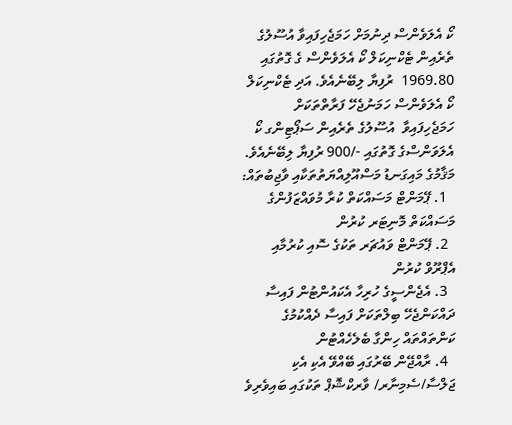ކޯ އެލަވެންސް ދިނުމަށް ހަމަޖެހިފައިވާ އުސޫލުގެ      ތެރެއިން ޓެކްނިކަލް ކޯ އެލަވެންސް ގެ ގޮތުގައި 1969.80  ރުފިޔާ ލިބޭނެއެވެ. އަދި ޓެކްނިކަލް ކޯ އެލަވެންސް ހަމަނުޖެހޭ ފަރާތްތަކަށް      ހަމަޖެހިފައިވާ  އުސޫލުގެ ތެރެއިން ސަޕޯޓިންގ ކޯ އެލަވަންސްގެ ގޮތުގައި -/900 ރުފިޔާ ލިބޭނެއެވެ.
މަޤާމުގެ މައިގަނޑު މަސްއޫލިއްޔަތުތަކާއި ވާޖިބުތައް:
  1. ޕޭމަންޓް މަސައްކަތް ކުރާ މުވައްޒަފުންގެ މަސައްކަތް މޮނިޓަރ ކުރުން
  2. ޕޭމަންޓް ވައުޗަރ ތަކުގެ ސޮއި ކުރުމާއި އެޕްރޫވް ކުރުން
  3. އެޖެންސީގެ ހުރިހާ އެކައުންޓުން ފައިސާ ދައްކަންޖެހޭ ބިލްތަކަށް ފައިސާ ދެއްކުމުގެ ކަންތައްތައް ހިންގާ ބެލެހެއްޓުން
  4. ރާއްޖޭން ބޭރުގައި ބޭއްވޭ އެކި އެކި ޖަލްސާ/ސެމިނާރ/ ވާރކްޝޮޕް ތަކުގައި ބައިވެރިވެ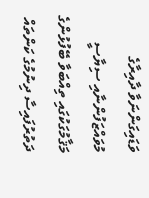ވަޑައިގަންނަވާ ދާއިރާގެ މުވައްޒަފުންނާއި ސިޔާސީ މަޤާމުގަކުގައި ތިއްބަވާ ބޭފުޅުންގެ ދަތުރުފައިސާ ދިނުމުގެ ކަންތައް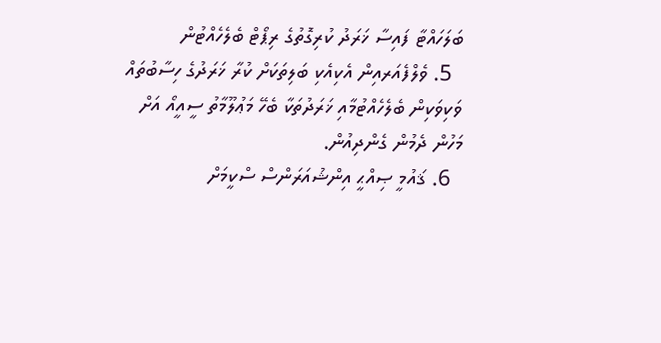ބަލަހައްޓާ ފައިސާ ޚަރަދު ކުރިގޮތުގެ ރިޕޯޓް ބެލެހެއްޓުން
  5. ވެލްފެއަރއިން އެކިއެކި ބަލިތަކަށް ކުރާ ޚަރަދުގެ ހިސާބުތައް ވަކިވަކިން ބެލެހެއްޓުމާއި ޚަރަދުތަކާ ބެހޭ މަޢުލޫމާތު ސީއީއޯ އަށް މަހުން ދެމުން ގެންދިއުން.
  6. ޤައުމީ ޞިއްޙީ އިންޝުއަރަންސް ސްކީމަށް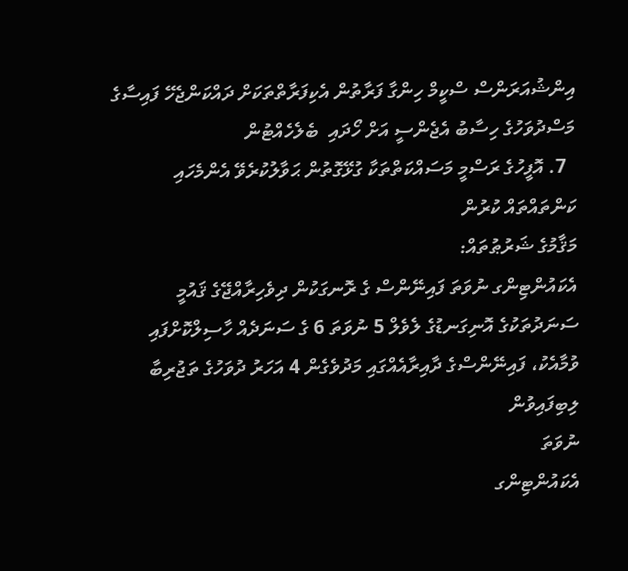އިންޝުއަރަންސް ސްކީމް ހިންގާ ފަރާތުން އެކިފަރާތްތަކަށް ދައްކަންޖެހޭ ފައިސާގެ މަސްދުވަހުގެ ހިސާބު އެޖެންސީ އަށް ހޯދައި  ބެލެހެއްޓުން
  7. އޮފީހުގެ ރަސްމީ މަސައްކަތްތަކާ ގުޅޭގޮތުން ޙަވާލުކުރެވޭ އެންމެހައި ކަންތައްތައް ކުރުން
މަޤާމުގެ ޝަރުޠުތައް:
އެކައުންޓިންގ ނުވަތަ ފައިނޭންސް ގެ ރޮނގަކުން ދިވެހިރާއްޖޭގެ ޤައުމީ ސަނަދުތަކުގެ އޮނިގަނޑުގެ ލެވެލް 5 ނުވަތަ 6 ގެ ސަނަދެއް ހާސިލްކޮށްފައި ވުމާއެކު، ފައިނޭންސްގެ ދާއިރާއެއްގައި މަދުވެގެން 4 އަހަރު ދުވަހުގެ ތަޖުރިބާ ލިބިފައިވުން
ނުވަތަ
އެކައުންޓިންގ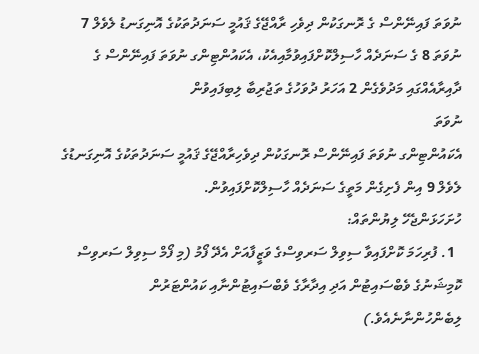ނުވަތަ ފައިނޭންސް ގެ ރޮނގަކުން ދިވެހި ރާއްޖޭގެ ޤައުމީ ސަނަދުތަކުގެ އޮނިގަނޑު ލެވެލް 7 ނުވަތަ 8 ގެ ސަނަދެއް ހާސިލްކޮށްފައިވުމާއިއެކު، އެކައުންޓިންގ ނުވަތަ ފައިނޭންސް ގެ ދާއިރާއެއްގައި މަދުވެގެން 2 އަހަރު ދުވަހުގެ ތަޖުރިބާ ލިބިފައިވުން
ނުވަތަ
އެކައުންޓިންގ ނުވަތަ ފައިނޭންސް ރޮނގަކުން ދިވެހިރާއްޖޭގެ ޤައުމީ ސަނަދުތަކުގެ އޮނިގަނޑުގެ ލެވެލް 9 އިން ފެށިގެން މަތީގެ ސަނަދެއް ހާސިލްކޮށްފައިވުން.
ހުށަހަޅަންޖެހޭ ލިޔުންތައް:
  1. ފުރިހަމަ ކޮށްފައިވާ ސިވިލް ސަރވިސްގެ ވަޒީފާއަށް އެދޭ ފޯމު (މި ފޯމް ސިވިލް ސަރވިސް ކޮމިޝަނުގެ ވެބްސައިޓުން އަދި އިދާރާގެ ވެބްސައިޓުންނާއި ކައުންޓަރުން ލިބެންހުންނާނެއެވެ.)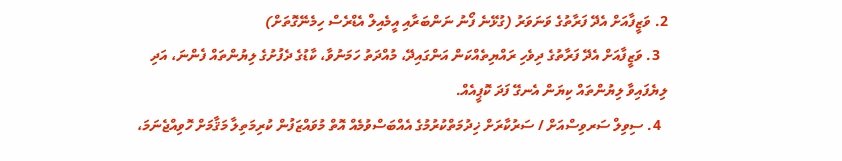2. ވަޒީފާއަށް އެދޭ ފަރާތުގެ ވަނަވަރު (ގުޅޭނެ ފޯނު ނަންބަރާއި އީމެއިލް އެޑްރެސް ހިމެނޭގޮތަށް)
  3. ވަޒީފާއަށް އެދޭ ފަރާތުގެ ދިވެހި ރައްޔިތެއްކަން އަންގައިދޭ، މުއްދަތު ހަމަނުވާ، ކާޑުގެ ދެފުށުގެ ލިޔުންތައް ފެންނަ، އަދި ލިޔެފައިވާ ލިޔުންތައް ކިޔަން އެނގޭ ފަދަ ކޮޕީއެއް.
  4. ސިވިލް ސަރވިސްއަށް / ސަރުކާރަށް ޚިދުމަތްކުރުމުގެ އެއްބަސްވުމެއް އޮތް މުވައްޒަފުން ކުރިމަތިލާ މަޤާމަށް ހޮވިއްޖެނަމަ،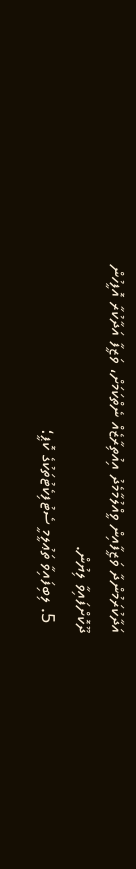އަދާކުރަމުންދާ ވަޒީފާއިން ވީއްލުމާމެދު އިއުތިރާޒެއް ނެތްކަމަށް، ވަޒީފާ އަދާކުރާ އޮފީހުން ދޫކޮށްފައިވާ ލިޔުން.
  5. ލިބިފައިވާ ތަޢުލީމީ ސެޓުފިކެޓުތަކުގެ ކޮޕީ؛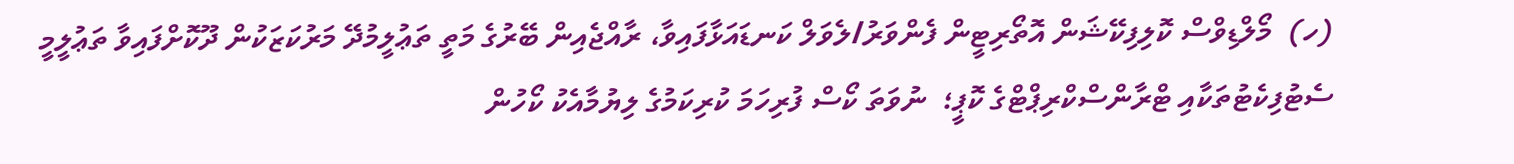(ހ)  މޯލްޑިވްސް ކޮލިފިކޭޝަން އޮތޯރިޓީން ފެންވަރު/ލެވަލް ކަނޑައަޅާފައިވާ، ރާއްޖެއިން ބޭރުގެ މަތީ ތަޢުލީމުދޭ މަރުކަޒަކުން ދޫކޮށްފައިވާ ތަޢުލީމީ ސެޓުފިކެޓުތަކާއި ޓްރާންސްކްރިޕްޓްގެ ކޮޕީ؛  ނުވަތަ ކޯސް ފުރިހަމަ ކުރިކަމުގެ ލިޔުމާއެކު ކޯހުން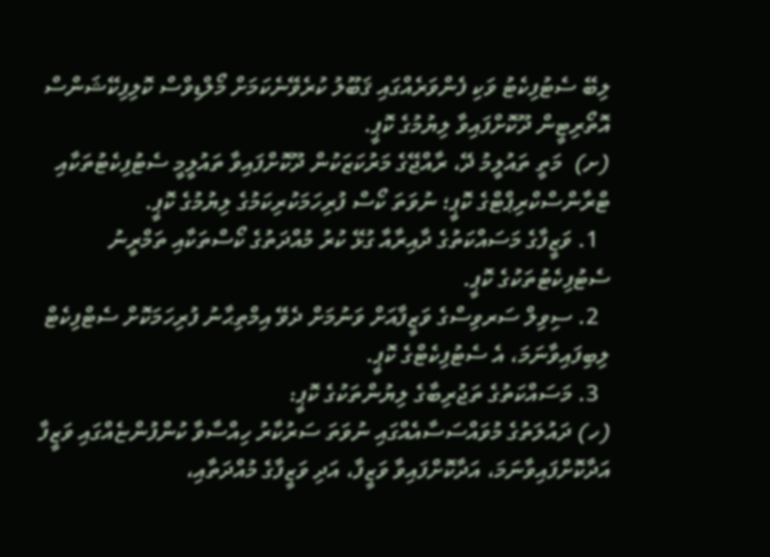ލިބޭ ސެޓުފިކެޓު ވަކި ފެންވަރެއްގައި ޤަބޫލު ކުރެވޭނެކަމަށް މޯލްޑިވްސް ކޮލިފިކޭޝަންސް އޮތޯރިޓީން ދޫކޮށްފައިވާ ލިޔުމުގެ ކޮޕީ.
(ށ)  މަތީ ތައުލީމު ދޭ، ރާއްޖޭގެ މަރުކަޒަކުން ދޫކޮށްފައިވާ ތައުލީމީ ސެޓުފިކެޓުތަކާއި ޓްރާންސްކްރިޕްޓްގެ ކޮޕީ؛ ނުވަތަ ކޯސް ފުރިހަމަކުރިކަމުގެ ލިޔުމުގެ ކޮޕީ.
  1. ވަޒީފާގެ މަސައްކަތުގެ ދާއިރާއާ ގުޅޭ ކުރު މުއްދަތުގެ ކޯސްތަކާއި ތަމްރީނު ސެޓުފިކެޓުތަކުގެ ކޮޕީ.
  2. ސިވިލް ސަރވިސްގެ ވަޒީފާއަށް ވަނުމަށް ދެވޭ އިމްތިޙާނު ފުރިހަމަކޮށް ސެޓްފިކެޓް ލިބިފައިވާނަމަ، އެ ސެޓުފިކެޓްގެ ކޮޕީ.
  3. މަސައްކަތުގެ ތަޖުރިބާގެ ލިޔުންތަކުގެ ކޮޕީ:
(ހ) ދައުލަތުގެ މުވައްސަސާއެއްގައި ނުވަތަ ސަރުކާރު ހިއްސާވާ ކުންފުންޏެއްގައި ވަޒީފާ އަދާކޮށްފައިވާނަމަ، އަދާކޮށްފައިވާ ވަޒީފާ، އަދި ވަޒީފާގެ މުއްދަތާއި،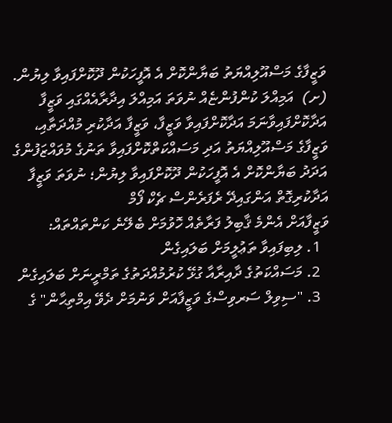ވަޒީފާގެ މަސްއޫލިއްޔަތު ބަޔާންކޮށް އެ އޮފީހަކުން ދޫކޮށްފައިވާ ލިޔުން.
(ށ)  އަމިއްލަ ކުންފުންޏެއް ނުވަތަ އަމިއްލަ އިދާރާއެއްގައި ވަޒީފާ އަދާކޮށްފައިވާނަމަ އަދާކޮށްފައިވާ ވަޒީފާ، ވަޒީފާ އަދާކުރި މުއްދަތާއި، ވަޒީފާގެ މަސްއޫލިއްޔަތު އަދި މަސައްކަތްކޮށްފައިވާ ތަނުގެ މުވައްޒަފުންގެ އަދަދު ބަޔާންކޮށް އެ އޮފީހަކުން ދޫކޮށްފައިވާ ލިޔުން؛ ނުވަތަ ވަޒީފާ އަދާކުރިގޮތް އަންގައިދޭ ރެފަރެންސް ޗެކް ފޯމް
ވަޒީފާއަށް އެންމެ ޤާބިލު ފަރާތެއް ހޮވުމަށް ބެލޭނެ ކަންތައްތައް:
  1. ލިބިފައިވާ ތަޢުލީމަށް ބަލައިގެން
  2. މަސައްކަތުގެ ދާއިރާއާ ގުޅޭ ކުރުމުއްދަތުގެ ތަމްރީނަށް ބަލައިގެން
  3. "ސިވިލް ސަރވިސްގެ ވަޒީފާއަށް ވަނުމަށް ދެވޭ އިމްތިޙާން" ގެ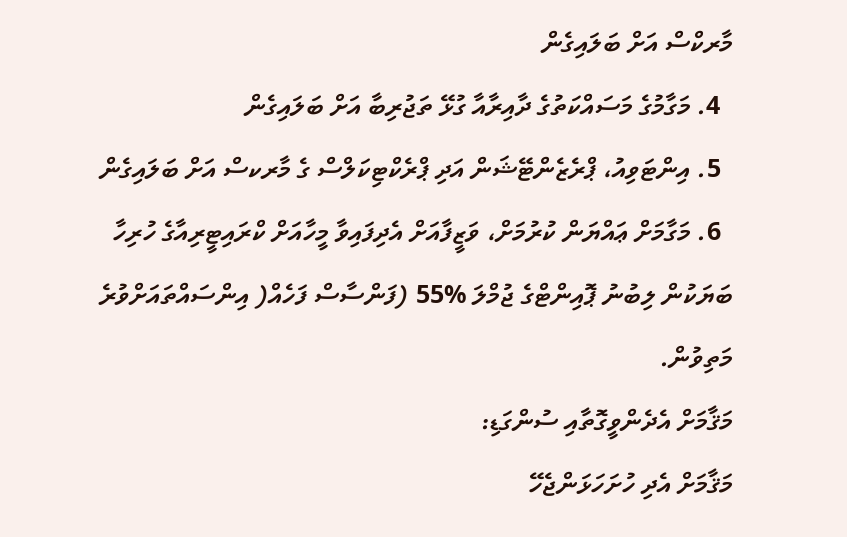މާރކްސް އަށް ބަލައިގެން
  4. މަގާމުގެ މަސައްކަތުގެ ދާއިރާއާ ގުޅޭ ތަޖުރިބާ އަށް ބަލައިގެން
  5. އިންޓަވިއު، ޕްރެޒެންޓޭޝަން އަދި ޕްރެކްޓިކަލްސް ގެ މާރކސް އަށް ބަލައިގެން
  6. މަގާމަށް ޢައްޔަން ކުރުމަށް، ވަޒީފާއަށް އެދިފައިވާ މީހާއަށް ކްރައިޓީރިއާގެ ހުރިހާ ބަޔަކުން ލިބުނު ޕޮއިންޓްގެ ޖުމްލަ %55 (ފަންސާސް ފަހެއް( އިންސައްތައަށްވުރެ މަތިވުން.
މަޤާމަށް އެދެންވީގޮތާއި ސުންގަޑި:
މަޤާމަށް އެދި ހުށަހަޅަންޖެހޭ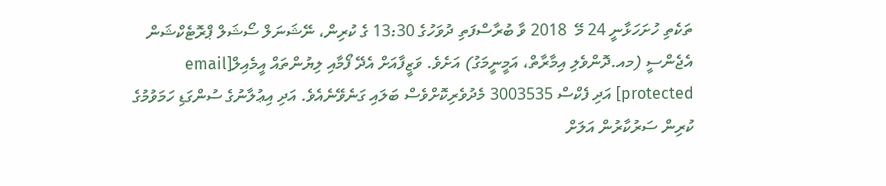ތަކެތި ހުށަހަޅާނީ 24 މޭ  2018 ވާ ބުރާސްފަތި ދުވަހުގެ 13:30 ގެ ކުރިން، ނޭޝަނަލް ސޯޝަލް ޕްރޮޓެކްޝަން އެޖެންސީ (މއ.ދޮންވެލި އިމާރާތް، އަމީނީމަގު) އަށެވެ. ވަޒީފާއަށް އެދޭ ފޯމާއި ލިޔުންތައް އީމެއިލް[email protected] އަދި ފެކްސް 3003535 މެދުވެރިކޮށްވެސް ބަލައި ގަނެވޭނެއެވެ. އަދި އިޢުލާނުގެ ސުންގަޑި ހަމަވުމުގެ  ކުރިން ސަރުކާރުން އަލަށް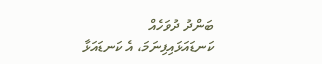ބަންދު ދުވަހެއް ކަނޑައަޅައިފިނަމަ، އެ ކަނޑައަޅާ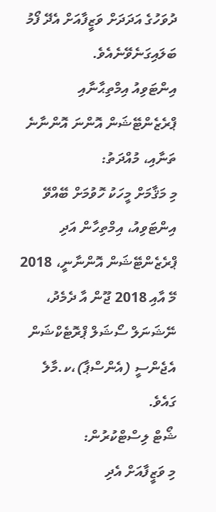ދުވަހުގެ އަދަދަށް ވަޒީފާއަށް އެދޭ ފޯމު ބަލައިގަނެވޭނެއެވެ.
އިންޓަވިއު އިމްތިޙާނާއި ޕްރެޒެންޓޭޝަން އޮންނަ އޮންނާނެ ތަނާއި، މުއްދަތު:
މި މަޤާމަށް މީހަކު ހޮވުމަށް ބޭއްވޭ އިންޓަވިއު، އިމްތިހާން އަދި ޕްރެޒެންޓޭޝަން އޮންނާނީ، 2018 މޭ އާއި 2018 ޖޫން އާ ދެމެދު، ނޭޝަނަލް ސޯޝަލް ޕްރޮޓެކްޝަން އެޖެންސީ (އެންސްޕާ)،ކ.މާލެ ގައެވެ.
ޝޯޓް ލިސްޓްކުރުން:
މި ވަޒީފާއަށް އެދި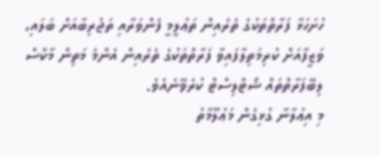ހުށަހަޅާ ފަރާތްތަކުގެ ތެރެއިން ތަޢުލީމީ ފެންވަރާއި ތަޖުރިބާއަށް ބަލައި، ވަޒީފާއަށް ކުރިމަތިލާފައިވާ ފަރާތްތަކުގެ ތެރެއިން އެންމެ މަތިން މާކްސް ލިބޭފަރާތްތައް ޝޯޓްލިސްޓް ކުރެވޭނެއެވެ.
މި އިޢުލާނާ ގުޅިގެން މަޢުލޫމާތު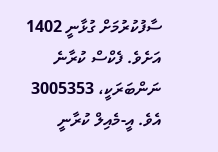ސާފުކުރުމަށް ގުޅާނީ 1402 އަށެވެ. ފެކްސް ކުރާނެ ނަންބަރަކީ، 3005353 އެވެ. އީ-މެއިލް ކުރާނީ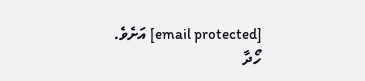[email protected] އަށެވެ.
ހޯދާ